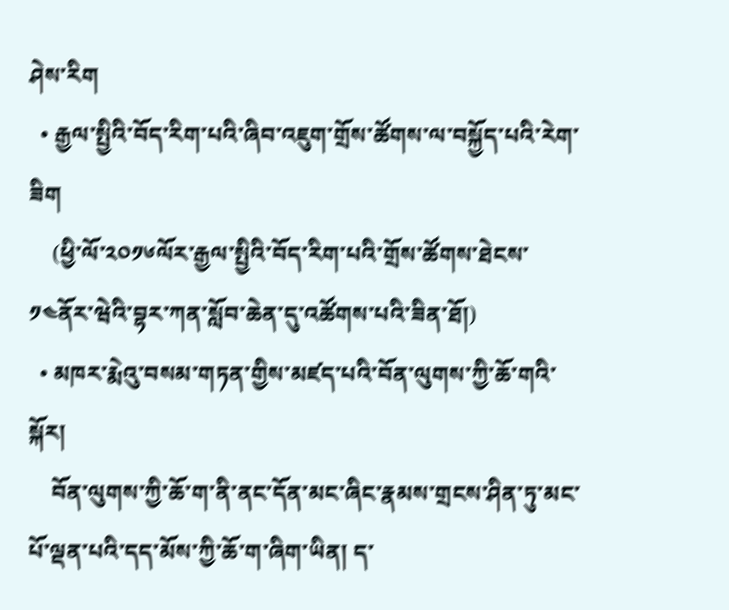ཤེས་རིག
  • རྒྱལ་སྤྱིའི་བོད་རིག་པའི་ཞིབ་འཇུག་གྲོས་ཚོགས་ལ་བསྐྱོད་པའི་རེག་ཟིག
    (ཕྱི་ལོ་༢༠༡༦ལོར་རྒྱལ་སྤྱིའི་བོད་རིག་པའི་གྲོས་ཚོགས་ཐེངས་༡༤ནོར་ཝེའི་བྷར་ཀན་སློབ་ཆེན་དུ་འཚོགས་པའི་ཟིན་ཐོ།)
  • མཁར་རྨེའུ་བསམ་གཏན་གྱིས་མཛད་པའི་བོན་ལུགས་ཀྱི་ཆོ་གའི་སྐོར།
    བོན་ལུགས་ཀྱི་ཆོ་ག་ནི་ནང་དོན་མང་ཞིང་རྣམས་གྲངས་ཤིན་ཏུ་མང་པོ་ལྡན་པའི་དད་མོས་ཀྱི་ཆོ་ག་ཞིག་ཡིན། ད་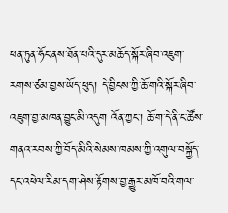ཕན་ཏུན་ཧོང་ནས་ཐོན་པའི་དུར་མཆོད་སྐོར་ཞིབ་འཇུག་རགས་ཙམ་བྱས་ཡོད་ཕུད། དེ་བྱིངས་ཀྱི་ཆོ་གའི་སྐོར་ཞིབ་འཇུག་བྱ་མཁན་བྱུང་མི་འདུག འོན་ཀྱང་། ཆོ་ག་དེ་ནི་ང་ཚོས་གནའ་རབས་ཀྱི་བོད་མིའི་སེམས་ཁམས་ཀྱི་འགུལ་བསྐྱོད་དང་འཕེལ་རིམ་དག་ཤེས་རྟོགས་བྱ་རྒྱུར་མཁོ་བའི་གལ་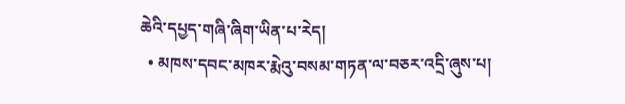ཆེའི་དཔྱད་གཞི་ཞིག་ཡིན་པ་རེད།
  • མཁས་དབང་མཁར་རྨེའུ་བསམ་གཏན་ལ་བཅར་འདྲི་ཞུས་པ།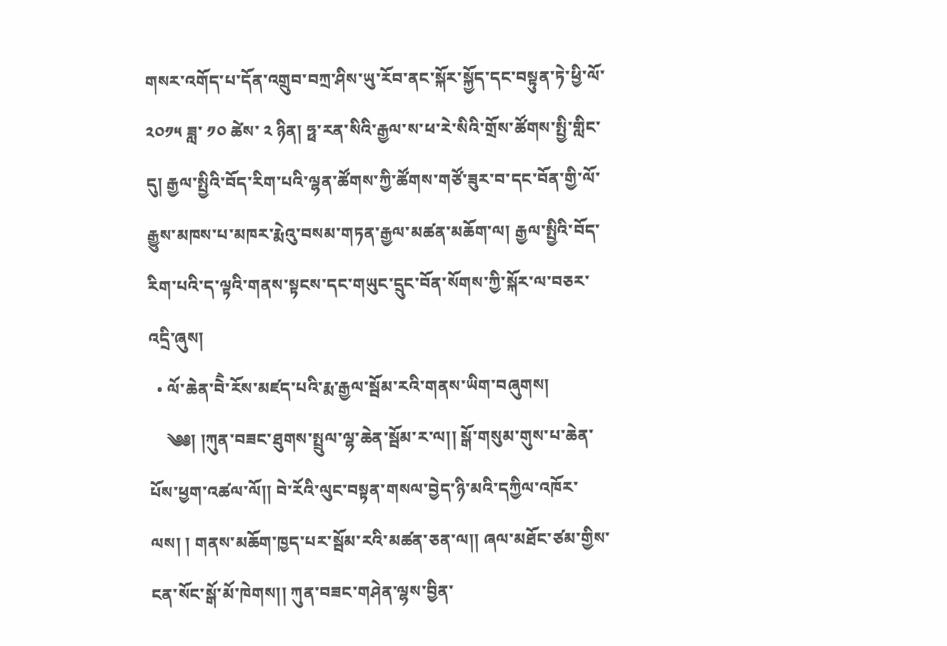གསར་འགོད་པ་དོན་འགྲུབ་བཀྲ་ཤིས་ཡུ་རོབ་ནང་སྐོར་སྐྱོད་དང་བསྟུན་ཏེ་ཕྱི་ལོ་ ༢༠༡༥ ཟླ་ ༡༠ ཚེས་ ༢ ཉིན། ཧྥ་རན་སིའི་རྒྱལ་ས་ཕ་རེ་སིའི་གྲོས་ཚོགས་སྤྱི་གླིང་དུ། རྒྱལ་སྤྱིའི་བོད་རིག་པའི་ལྷན་ཚོགས་ཀྱི་ཚོགས་གཙོ་ཟུར་བ་དང་བོན་གྱི་ལོ་རྒྱུས་མཁས་པ་མཁར་རྨེའུ་བསམ་གཏན་རྒྱལ་མཚན་མཆོག་ལ། རྒྱལ་སྤྱིའི་བོད་རིག་པའི་ད་ལྟའི་གནས་སྟངས་དང་གཡུང་དྲུང་བོན་སོགས་ཀྱི་སྐོར་ལ་བཅར་འདྲི་ཞུས།
  • ལོ་ཆེན་བེཻ་རོས་མཛད་པའི་རྨ་རྒྱལ་སྦོམ་རའི་གནས་ཡིག་བཞུགས།
    ༄༅། །ཀུན་བཟང་ཐུགས་སྤྲུལ་ལྷ་ཆེན་སྦོམ་ར་ལ།། སྒོ་གསུམ་གུས་པ་ཆེན་པོས་ཕྱག་འཚལ་ལོ།། བེ་རོའི་ལུང་བསྟན་གསལ་བྱེད་ཉི་མའི་དཀྱིལ་འཁོར་ལས། ། གནས་མཆོག་ཁྱད་པར་སྦོམ་རའི་མཚན་ཅན་ལ།། ཞལ་མཐོང་ཙམ་གྱིས་ངན་སོང་སྒོ་མོ་ཁེགས།། ཀུན་བཟང་གཤེན་ལྷས་བྱིན་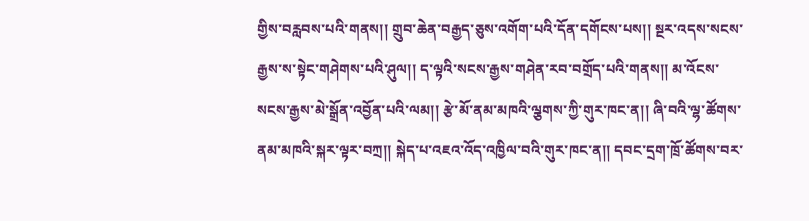གྱིས་བརླབས་པའི་གནས།། གྲུབ་ཆེན་བརྒྱད་ཅུས་འགོག་པའི་དོན་དགོངས་པས།། སྔར་འདས་སངས་རྒྱས་ས་སྟེང་གཤེགས་པའི་ཤུལ།། ད་ལྟའི་སངས་རྒྱས་གཤེན་རབ་བགྲོད་པའི་གནས།། མ་འོངས་སངས་རྒྱས་མེ་སྒྲོན་འབྱོན་པའི་ལམ།། རྩེ་མོ་ནམ་མཁའི་ལྕགས་ཀྱི་གུར་ཁང་ན།། ཞི་བའི་ལྷ་ཚོགས་ནམ་མཁའི་སྐར་ལྟར་བཀྲ།། སྐེད་པ་འཇའ་འོད་འཁྱིལ་བའི་གུར་ཁང་ན།། དབང་དྲག་ཁྲོ་ཚོགས་བར་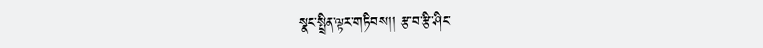སྣང་སྤྲིན་ལྟར་གཏིབས།། རྩ་བ་རྩི་ཤིང་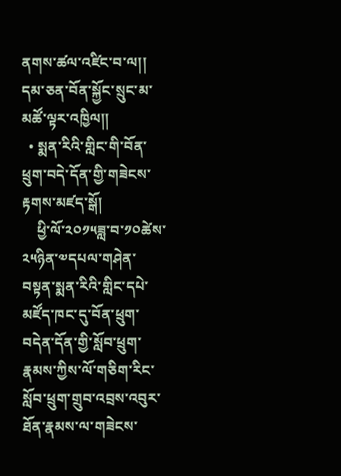ནགས་ཚལ་འཛིང་བ་ལ།། དམ་ཅན་བོན་སྐྱོང་སྲུང་མ་མཚོ་ལྟར་འཁྱིལ།།
  • སྨན་རིའི་གླིང་གི་བོན་ཕྲུག་བདེ་དོན་གྱི་གཟེངས་རྟགས་མཛད་སྒོ།
    ཕྱི་ལོ་༢༠༡༥ཟླ་བ་༡༠ཚེས་༢༥ཉིན་༧དཔལ་གཤེན་བསྟན་སྨན་རིའི་གླིང་དཔེ་མཛོད་ཁང་དུ་བོན་ཕྲུག་བདེན་དོན་གྱི་སློབ་ཕྲུག་རྣམས་ཀྱིས་ལོ་གཅིག་རིང་སློབ་ཕྲུག་གྲུབ་འབྲས་འབུར་ཐོན་རྣམས་ལ་གཟེངས་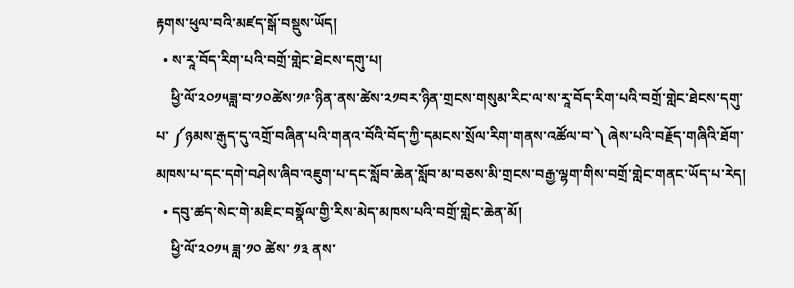རྟགས་ཕུལ་བའི་མཛད་སྒོ་བསྡུས་ཡོད།
  • ས་རཱ་བོད་རིག་པའི་བགྲོ་གླེང་ཐེངས་དགུ་པ།
    ཕྱི་ལོ་༢༠༡༥ཟླ་བ་༡༠ཚེས་༡༩་ཉིན་ནས་ཚེས་༢༡བར་ཉིན་གྲངས་གསུམ་རིང་ལ་ས་རཱ་བོད་རིག་པའི་བགྲོ་གླེང་ཐེངས་དགུ་པ་ ༼ཉམས་རྒུད་དུ་འགྲོ་བཞིན་པའི་གནའ་བོའི་བོད་ཀྱི་དམངས་སྲོལ་རིག་གནས་འཚོལ་བ་༽ ཞེས་པའི་བརྗོད་གཞིའི་ཐོག་མཁས་པ་དང་དགེ་བཤེས་ཞིབ་འཇུག་པ་དང་སློབ་ཆེན་སློབ་མ་བཅས་མི་གྲངས་བརྒྱ་ལྷག་གིས་བགྲོ་གླེང་གནང་ཡོད་པ་རེད།
  • དབུ་ཚད་སེང་གེ་མཇིང་བསྣོལ་གྱི་རིས་མེད་མཁས་པའི་བགྲོ་གླེང་ཆེན་མོ།
    ཕྱི་ལོ་༢༠༡༥ ཟླ་༡༠ ཚེས་ ༡༣ ནས་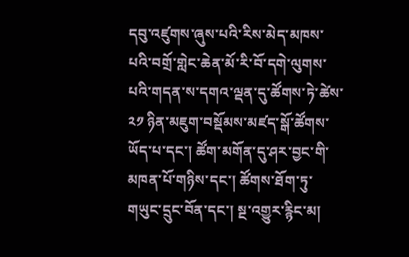དབུ་འཛུགས་ཞུས་པའི་རིས་མེད་མཁས་པའི་བགྲོ་གླེང་ཆེན་མོ་རི་བོ་དགེ་ལུགས་པའི་གདན་ས་དགའ་ལྡན་དུ་ཚོགས་ཏེ་ཚེས་ ༢༡ ཉིན་མཇུག་བསྡོམས་མཛད་སྒོ་ཚོགས་ཡོད་པ་དང་། ཚོག་མགོན་དུ་ཤར་བྱང་གི་མཁན་པོ་གཉིས་དང་། ཚོགས་ཐོག་ཏུ་གཡུང་དྲུང་བོན་དང་། སྔ་འགྱུར་རྙིང་མ།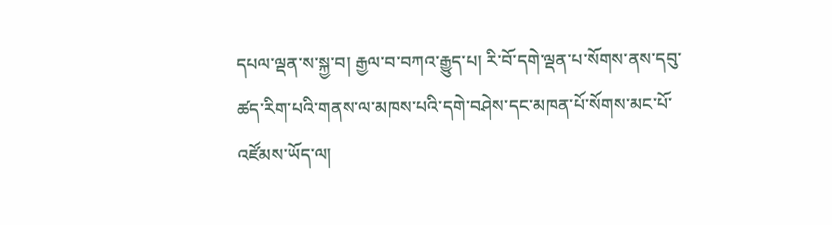དཔལ་ལྡན་ས་སྐྱ་བ། རྒྱལ་བ་བཀའ་རྒྱུད་པ། རི་བོ་དགེ་ལྡན་པ་སོགས་ནས་དབུ་ཚད་རིག་པའི་གནས་ལ་མཁས་པའི་དགེ་བཤེས་དང་མཁན་པོ་སོགས་མང་པོ་འཛོམས་ཡོད་ལ།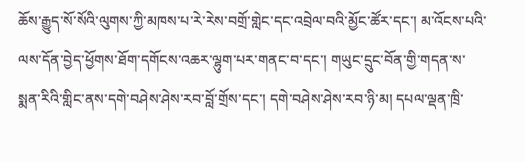ཆོས་རྒྱུད་སོ་སོའི་ལུགས་ཀྱི་མཁས་པ་རེ་རེས་བགྲོ་གླེང་དང་འབྲེལ་བའི་མྱོང་ཚོར་དང་། མ་འོངས་པའི་ལས་དོན་བྱེད་ཕྱོགས་ཐོག་དགོངས་འཆར་ལྷུག་པར་གནང་བ་དང་། གཡུང་དྲུང་བོན་གྱི་གདན་ས་སྨན་རིའི་གླིང་ནས་དགེ་བཤེས་ཤེས་རབ་བློ་གྲོས་དང་། དགེ་བཤེས་ཤེས་རབ་ཉི་མ། དཔལ་ལྡན་ཁྲི་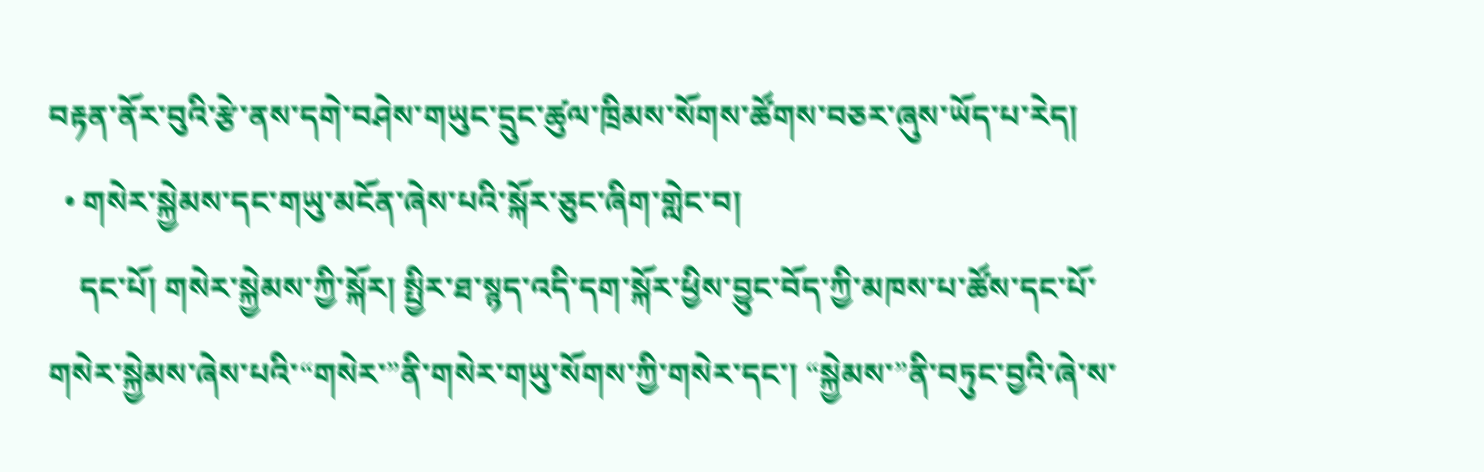བརྟན་ནོར་བུའི་རྩེ་ནས་དགེ་བཤེས་གཡུང་དྲུང་ཚུལ་ཁྲིམས་སོགས་ཚོགས་བཅར་ཞུས་ཡོད་པ་རེད།
  • གསེར་སྐྱེམས་དང་གཡུ་མངོན་ཞེས་པའི་སྐོར་ཅུང་ཞིག་གླེང་བ།
    དང་པོ། གསེར་སྐྱེམས་ཀྱི་སྐོར། སྤྱིར་ཐ་སྙད་འདི་དག་སྐོར་ཕྱིས་བྱུང་བོད་ཀྱི་མཁས་པ་ཚོས་དང་པོ་གསེར་སྐྱེམས་ཞེས་པའི་“གསེར་”ནི་གསེར་གཡུ་སོགས་ཀྱི་གསེར་དང་། “སྐྱེམས་”ནི་བཏུང་བྱའི་ཞེ་ས་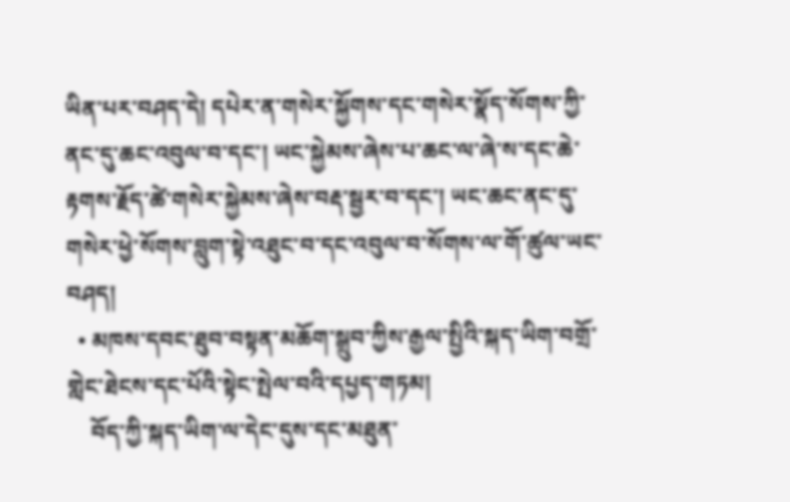ཡིན་པར་བཤད་དེ། དཔེར་ན་གསེར་སྐྱོགས་དང་གསེར་སྣོད་སོགས་ཀྱི་ནང་དུ་ཆང་འབུལ་བ་དང་། ཡང་སྐྱེམས་ཞེས་པ་ཆང་ལ་ཞེ་ས་དང་ཆེ་རྟགས་རྗོད་ཚེ་གསེར་སྐྱེམས་ཞེས་བརྡ་སྦྱར་བ་དང་། ཡང་ཆང་ནང་དུ་གསེར་ཕྱེ་སོགས་བླུག་སྟེ་འཐུང་བ་དང་འབུལ་བ་སོགས་ལ་གོ་ཚུལ་ཡང་བཤད།
  • མཁས་དབང་ཐུབ་བསྟན་མཆོག་སྒྲུབ་ཀྱིས་རྒྱལ་སྤྱིའི་སྐད་ཡིག་བགྲོ་གླེང་ཐེངས་དང་པོའི་སྟེང་སྤེལ་བའི་དཔྱད་གཏམ།
    བོད་ཀྱི་སྐད་ཡིག་ལ་དེང་དུས་དང་མཐུན་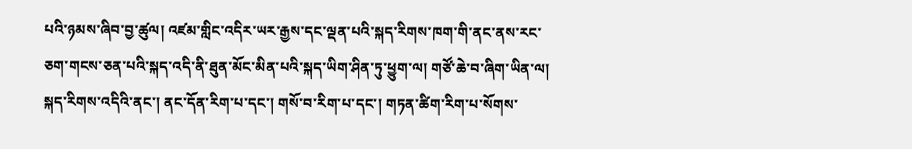པའི་ཉམས་ཞིབ་བྱ་ཚུལ། འཛམ་གླིང་འདིར་ཡར་རྒྱས་དང་ལྡན་པའི་སྐད་རིགས་ཁག་གི་ནང་ནས་རང་ཅག་གངས་ཅན་པའི་སྐད་འདི་ནི་ཐུན་མོང་མིན་པའི་སྐད་ཡིག་ཤིན་ཏུ་ཕྱུག་ལ། གཙོ་ཆེ་བ་ཞིག་ཡིན་ལ། སྐད་རིགས་འདིའི་ནང་། ནང་དོན་རིག་པ་དང་། གསོ་བ་རིག་པ་དང་། གཏན་ཚིག་རིག་པ་སོགས་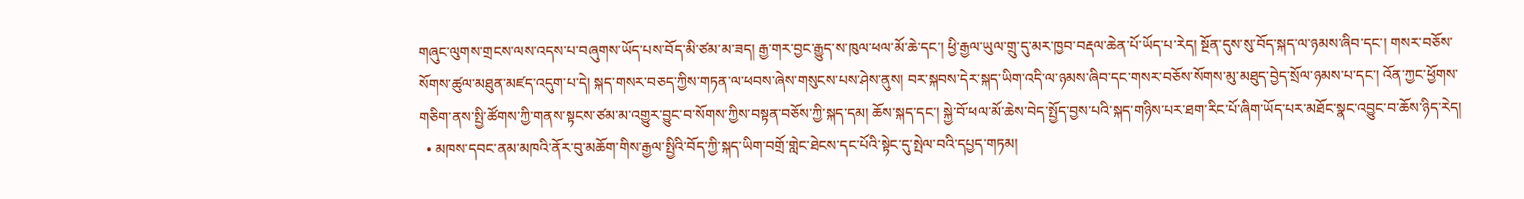གཞུང་ལུགས་གྲངས་ལས་འདས་པ་བཞུགས་ཡོད་པས་བོད་མི་ཙམ་མ་ཟད། རྒྱ་གར་བྱང་རྒྱུད་ས་ཁུལ་ཕལ་མོ་ཆེ་དང་། ཕྱི་རྒྱལ་ཡུལ་གྲུ་དུ་མར་ཁྱབ་བརྡལ་ཆེན་པོ་ཡོད་པ་རེད། སྔོན་དུས་སུ་བོད་སྐད་ལ་ཉམས་ཞིབ་དང་། གསར་བཅོས་སོགས་ཚུལ་མཐུན་མཛད་འདུག་པ་དེ། སྐད་གསར་བཅད་ཀྱིས་གཏན་ལ་ཕབས་ཞེས་གསུངས་པས་ཤེས་ནུས། བར་སྐབས་དེར་སྐད་ཡིག་འདི་ལ་ཉམས་ཞིབ་དང་གསར་བཅོས་སོགས་མུ་མཐུད་བྱེད་སྲོལ་ཉམས་པ་དང་། འོན་ཀྱང་ཕྱོགས་གཅིག་ནས་སྤྱི་ཚོགས་ཀྱི་གནས་སྟངས་ཙམ་མ་འགྱུར་བྱུང་བ་སོགས་ཀྱིས་བསྟན་བཅོས་ཀྱི་སྐད་དམ། ཆོས་སྐད་དང་། སྐྱེ་བོ་ཕལ་མོ་ཆེས་བེད་སྤྱོད་བྱས་པའི་སྐད་གཉིས་པར་ཐག་རིང་པོ་ཞིག་ཡོད་པར་མཐོང་སྣང་འབྱུང་བ་ཆོས་ཉིད་རེད།
  • མཁས་དབང་ནམ་མཁའི་ནོར་བུ་མཆོག་གིས་རྒྱལ་སྤྱིའི་བོད་ཀྱི་སྐད་ཡིག་བགྲོ་གླེང་ཐེངས་དང་པོའི་སྟེང་དུ་སྤེལ་བའི་དཔྱད་གཏམ།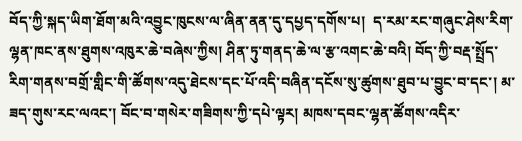བོད་ཀྱི་སྐད་ཡིག་ཐོག་མའི་འབྱུང་ཁུངས་ལ་ཞིན་ནན་དུ་དཔྱད་དགོས་པ།  ད་རམ་རང་གཞུང་ཤེས་རིག་ལྷན་ཁང་ནས་ཐུགས་འཁུར་ཆེ་བཞེས་ཀྱིས། ཤིན་ཏུ་གནད་ཆེ་ལ་རྩ་འགང་ཆེ་བའི། བོད་ཀྱི་བརྡ་སྤྲོད་རིག་གནས་བགྲོ་གླིང་གི་ཚོགས་འདུ་ཐེངས་དང་པོ་འདི་བཞིན་དངོས་སུ་ཚུགས་ཐུབ་པ་བྱུང་བ་དང་། མ་ཟད་གུས་རང་ལའང་། བོང་བ་གསེར་གཟིགས་ཀྱི་དཔེ་ལྟར། མཁས་དབང་ལྷན་ཚོགས་འདིར་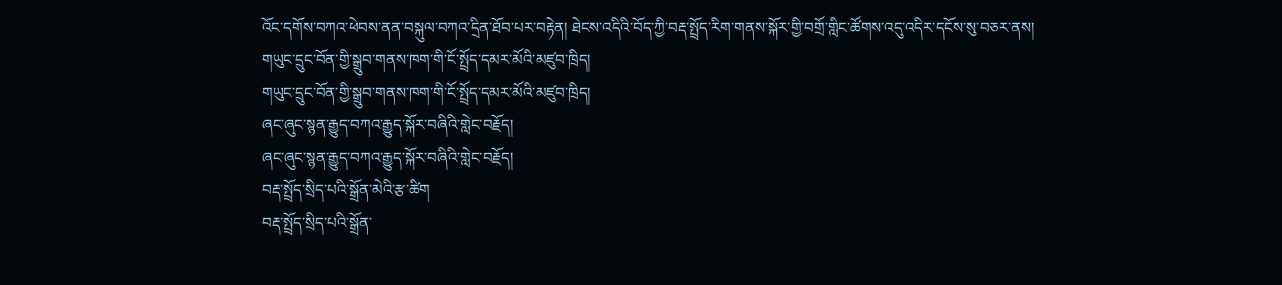འོང་དགོས་བཀའ་ཕེབས་ནན་བསྐུལ་བཀའ་དྲིན་ཐོབ་པར་བརྟེན། ཐེངས་འདིའི་བོད་ཀྱི་བརྡ་སྤྲོད་རིག་གནས་སྐོར་གྱི་བགྲོ་གླིང་ཚོགས་འདུ་འདིར་དངོས་སུ་བཅར་ནས།
གཡུང་དྲུང་བོན་གྱི་སྒྲུབ་གནས་ཁག་གི་ངོ་སྤྲོད་དམར་མོའི་མཛུབ་ཁྲིད།
གཡུང་དྲུང་བོན་གྱི་སྒྲུབ་གནས་ཁག་གི་ངོ་སྤྲོད་དམར་མོའི་མཛུབ་ཁྲིད།
ཞང་ཞུང་སྙན་རྒྱུད་བཀའ་རྒྱུད་སྐོར་བཞིའི་གླེང་བརྗོད།
ཞང་ཞུང་སྙན་རྒྱུད་བཀའ་རྒྱུད་སྐོར་བཞིའི་གླེང་བརྗོད།
བརྡ་སྤྲོད་སྲིད་པའི་སྒྲོན་མེའི་རྩ་ཚིག
བརྡ་སྤྲོད་སྲིད་པའི་སྒྲོན་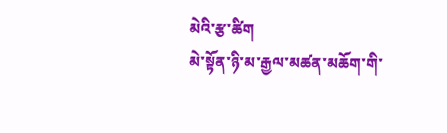མེའི་རྩ་ཚིག
མེ་སྟོན་ཉི་མ་རྒྱལ་མཚན་མཆོག་གི་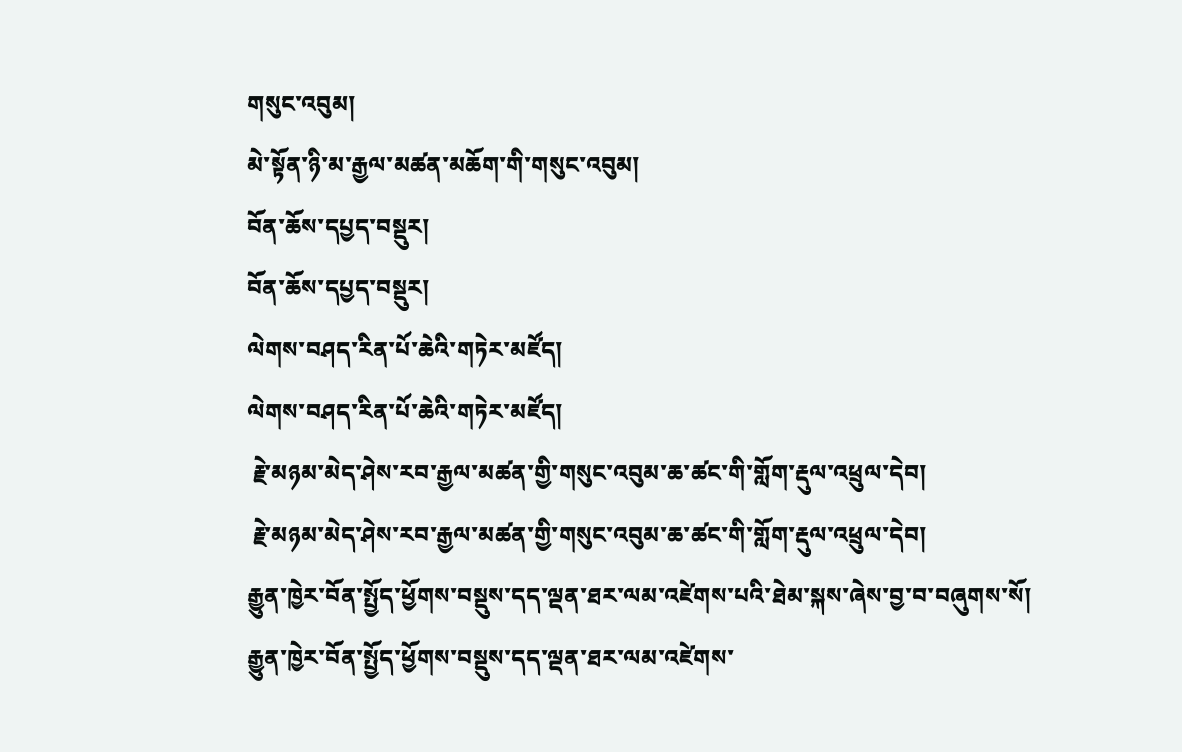གསུང་འབུམ།
མེ་སྟོན་ཉི་མ་རྒྱལ་མཚན་མཆོག་གི་གསུང་འབུམ།
བོན་ཆོས་དཔྱད་བསྡུར།
བོན་ཆོས་དཔྱད་བསྡུར།
ལེགས་བཤད་རིན་པོ་ཆེའི་གཏེར་མཛོད།
ལེགས་བཤད་རིན་པོ་ཆེའི་གཏེར་མཛོད།
 རྗེ་མཉམ་མེད་ཤེས་རབ་རྒྱལ་མཚན་གྱི་གསུང་འབུམ་ཆ་ཚང་གི་གློག་རྡུལ་འཕྲུལ་དེབ།
 རྗེ་མཉམ་མེད་ཤེས་རབ་རྒྱལ་མཚན་གྱི་གསུང་འབུམ་ཆ་ཚང་གི་གློག་རྡུལ་འཕྲུལ་དེབ།
རྒྱུན་ཁྱེར་བོན་སྤྱོད་ཕྱོགས་བསྡུས་དད་ལྡན་ཐར་ལམ་འཛེགས་པའི་ཐེམ་སྐས་ཞེས་བྱ་བ་བཞུགས་སོ།
རྒྱུན་ཁྱེར་བོན་སྤྱོད་ཕྱོགས་བསྡུས་དད་ལྡན་ཐར་ལམ་འཛེགས་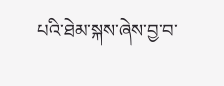པའི་ཐེམ་སྐས་ཞེས་བྱ་བ་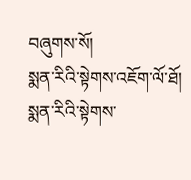བཞུགས་སོ།
སྨན་རིའི་སྟེགས་འཇོག་ལོ་ཐོ།
སྨན་རིའི་སྟེགས་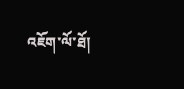འཇོག་ལོ་ཐོ།